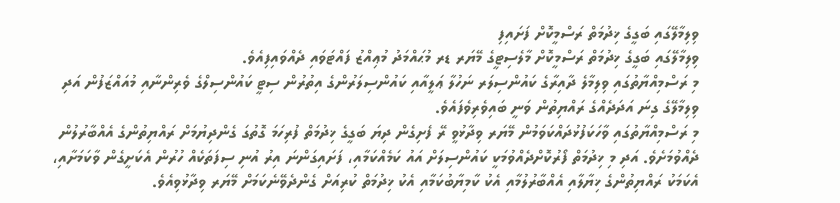ވިލިމާލޭގައި ބަގީގެ ޚިދުމަތް ރަސްމީކޮށް ފަށައިފި
ވިލިމާލޭގައި ބަގީގެ ޚިދުމަތް ރަސްމީކޮށް މާލެސިޓީގެ މޭޔަރ ޑރ މުޙައްމަދު މުޢިއްޒު ފައްޓަވައި ދެއްވައިފިއެވެ.
މި ރަސްމިއްޔާތުގައި ވިލިމާލެ ދާއިރާގެ ކައުންސިލަރ ނަހުލާ ޢަލީއާއި ކައުންސިލަރުންގެ އިތުރުން ސިޓީ ކައުންސިލްގެ ވެރިންނާއި މުއައްޒަފުން އަދި ވިލިމާލޭގެ ގިނަ އަދަދެއްގެ ރައްޔިތުން ވަނީ ބައިވެރިވެފައެވެ.
މި ރަސްމިއްޔާތުގައި ވާހަކަފުޅުދައްކަވަމުން މޭޔަރ ވިދާޅުވީ ރޭ ފެށިގެން ދިޔަ ބަގީގެ ޚިދުމަތް ފުރިހަމަ ގޮތުގަ ގެންދިޔުމަށް ރައްޔިތުންގެ އެއްބާރުލުން ދެއްވުމަށެވެ. އަދި މި ޚިދުމަތް ފޯރުކޮށްދެއްވުމަކީ ކައުންސިލަށް އައު ކަމެއްކަމާއި، ފަށައިގަންނަ އިރު އުނި ސިފަތަކެއް ހުރުން އެކަށީގެން ވާކަމަށާއި، އެކަމަކު ރައްޔިތުންގެ ޚިޔާލާއި އެއްބާރުލުމާއި އެކު ކާމިޔާބުކަމާއި އެކު ޚިދުމަތް ކުރިއަށް ގެންދެވޭނެކަމަށް މޭޔަރ ވިދާޅުވިއެވެ.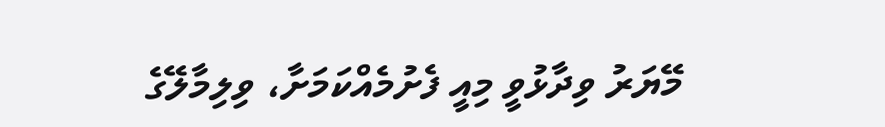މޭޔަރު ވިދާޅުވީ މިއީ ފެށުމެއްކަމަށާ، ވިލިމާލޭގެ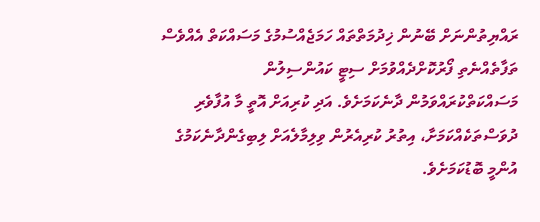ރައްޔިތުންނަށް ބޭނުން ޚިދުމަތްތައް ހަމަޖެއްސުމުގެ މަސައްކަތް އެއްވެސް ތަފާތެއްނެތި ފޯރުކޮށްދެއްވުމަށް ސިޓީ ކައުންސިލުން މަސައްކަތްކުރައްވަމުން ދާނެކަމަށެވެ. އަދި ކުރިއަށް އޮތީ މާ އުފާވެރި ދުވަސްތަކެއްކަމަށާ، އިތުރު ކުރިއެރުން ވިލިމާލެއަށް ލިބިގެންދާނެކަމުގެ އުންމީ ބޮޑުކަމަށެވެ.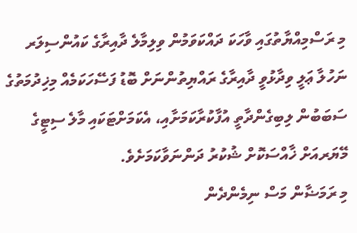މި ރަސްމިއްޔާތުގައި ވާހަކަ ދައްކަވަމުން ވިލިމާލެ ދާއިރާގެ ކައުންސިލަރ ނަހުލާ ޢަލީ ވިދާޅުވީ ދާއިރާގެ ރައްޔިތުންނަށް ބޮޑު ފަސޭހަކަމެއް މިޚިދުމަތުގެ ސަބަބުން ލިބިގެންދާތީ އުފާކުރާކަމަށާއި، އެކަމަށްޓަކައި މާލެ ސިޓީގެ މޭޔަރއަށް ޚާއްސަކޮށް ޝުކުރު ދަންނަވާކަމަށެވެ.
މި ރަމަޟާން މަސް ނިމެންދެން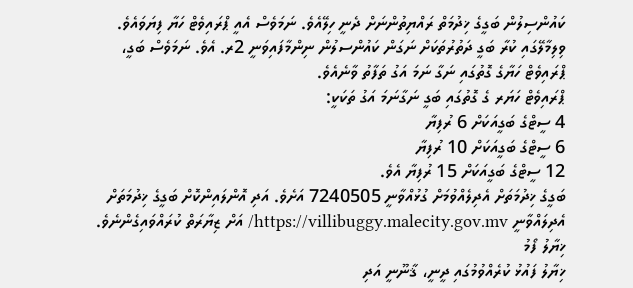ކައުންސިލުން ބަގީގެ ޚިދުމަތް ރައްޔިތުންނަށް ދެނީ ހިލޭއެވެ. ނަމަވެސް އެއީ ޕްރައިވެޓް ހަޔާ ފިޔަވައެވެ. ވިލިމާލޭގައި ކުރާ ބަގީ ދަތުރުތަކަށް ނަގަން ކައުންސލުން ނިންމާފައިވަނީ 2ރ. އެވެ. ނަމަވެސް ބަގީ، ޕްރައިވެޓް ހަޔާގެ ގޮތުގައި ނަގާ ނަމަ އަގު ތަފާތު ވާނެއެވެ.
ޕްރައިވެޓް ހަޔަރ ގެ ގޮތުގައި ބަގީ ނަގާނަމަ އަގު ތަކަކީ:
4 ސީޓްގެ ބަގީއަކަށް 6 ރުފިޔާ
6 ސީޓްގެ ބަގީއަކަށް 10 ރުފިޔާ
12 ސީޓްގެ ބަގީއަކަށް 15 ރުފިޔާ އެވެ.
ބަގީގެ ޚިދުމަތަށް އެދިލެއްވުމަށް ގުޅުއްވާނީ 7240505 އަށެވެ. އަދި އޮންލައިންކޮށް ބަގީގެ ޚިދުމަތަށް އެދިލައްވާނީ https://villibuggy.malecity.gov.mv/ އަށް ޒިޔާރަތް ކުރައްވައިގެންނެވެ.
ޚިޔާލު ފޯމު
ޚިޔާލު ފައުޅު ކުރެއްވުމުގައި ދީނީ، ޤާނޫނީ އަދި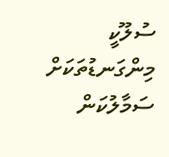ސުލޫކީ މިންގަނޑުތަކަށް ސަމާލުކަން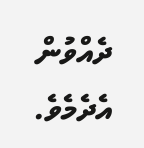ދެއްވުން އެދެމެވެ.